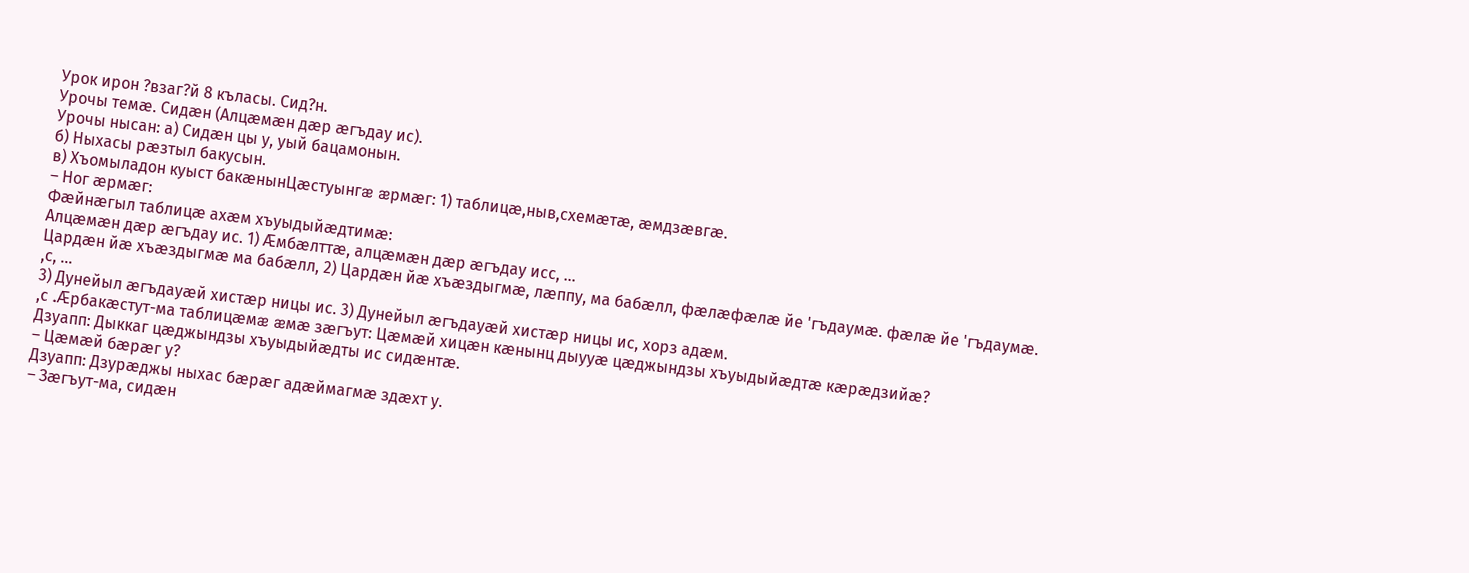Урок ирон ?взаг?й 8 къласы. Сид?н.
Урочы темæ. Сидæн (Алцæмæн дæр æгъдау ис).
Урочы нысан: а) Сидæн цы у, уый бацамонын.
б) Ныхасы рæзтыл бакусын.
в) Хъомыладон куыст бакæнынЦæстуынгæ æрмæг: 1) таблицæ,ныв,схемæтæ, æмдзæвгæ.
– Ног æрмæг:
Фæйнæгыл таблицæ ахæм хъуыдыйæдтимæ:
Алцæмæн дæр æгъдау ис. 1) Æмбæлттæ, алцæмæн дæр æгъдау исс, …
Цардæн йæ хъæздыгмæ ма бабæлл, 2) Цардæн йæ хъæздыгмæ, лæппу, ма бабæлл, фæлæфæлæ йе 'гъдаумæ. фæлæ йе 'гъдаумæ.
,с, …
3) Дунейыл æгъдауæй хистæр ницы ис. 3) Дунейыл æгъдауæй хистæр ницы ис, хорз адæм.
,с .Æрбакæстут-ма таблицæмæ æмæ зæгъут: Цæмæй хицæн кæнынц дыууæ цæджындзы хъуыдыйæдтæ кæрæдзийæ?
Дзуапп: Дыккаг цæджындзы хъуыдыйæдты ис сидæнтæ.
– Цæмæй бæрæг у?
Дзуапп: Дзурæджы ныхас бæрæг адæймагмæ здæхт у.
– Зæгъут-ма, сидæн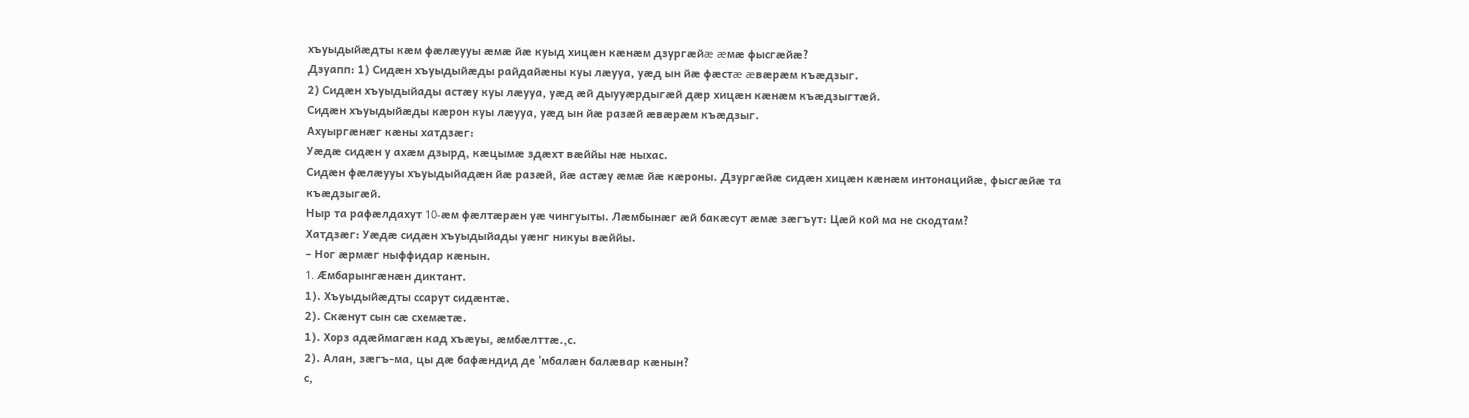хъуыдыйæдты кæм фæлæууы æмæ йæ куыд хицæн кæнæм дзургæйæ æмæ фысгæйæ?
Дзуапп: 1) Сидæн хъуыдыйæды райдайæны куы лæууа, уæд ын йæ фæстæ æвæрæм къæдзыг.
2) Сидæн хъуыдыйады астæу куы лæууа, уæд æй дыууæрдыгæй дæр хицæн кæнæм къæдзыгтæй.
Сидæн хъуыдыйæды кæрон куы лæууа, уæд ын йæ разæй æвæрæм къæдзыг.
Ахуыргæнæг кæны хатдзæг:
Уæдæ сидæн у ахæм дзырд, кæцымæ здæхт вæййы нæ ныхас.
Сидæн фæлæууы хъуыдыйадæн йæ разæй, йæ астæу æмæ йæ кæроны. Дзургæйæ сидæн хицæн кæнæм интонацийæ, фысгæйæ та къæдзыгæй.
Ныр та рафæлдахут 10-æм фæлтæрæн уæ чингуыты. Лæмбынæг æй бакæсут æмæ зæгъут: Цæй кой ма не скодтам?
Хатдзæг: Уæдæ сидæн хъуыдыйады уæнг никуы вæййы.
– Ног æрмæг ныффидар кæнын.
1. Æмбарынгæнæн диктант.
1). Хъуыдыйæдты ссарут сидæнтæ.
2). Скæнут сын сæ схемæтæ.
1). Хорз адæймагæн кад хъæуы, æмбæлттæ.,с.
2). Алан, зæгъ-ма, цы дæ бафæндид де 'мбалæн балæвар кæнын?
с,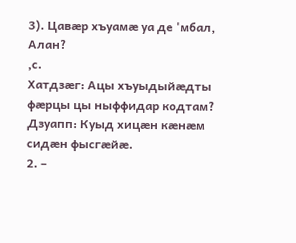3). Цавæр хъуамæ уа де 'мбал, Алан?
,с.
Хатдзæг: Ацы хъуыдыйæдты фæрцы цы ныффидар кодтам?
Дзуапп: Куыд хицæн кæнæм сидæн фысгæйæ.
2. –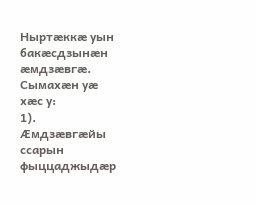Ныртæккæ уын бакæсдзынæн æмдзæвгæ.
Сымахæн уæ хæс у:
1). Æмдзæвгæйы ссарын фыццаджыдæр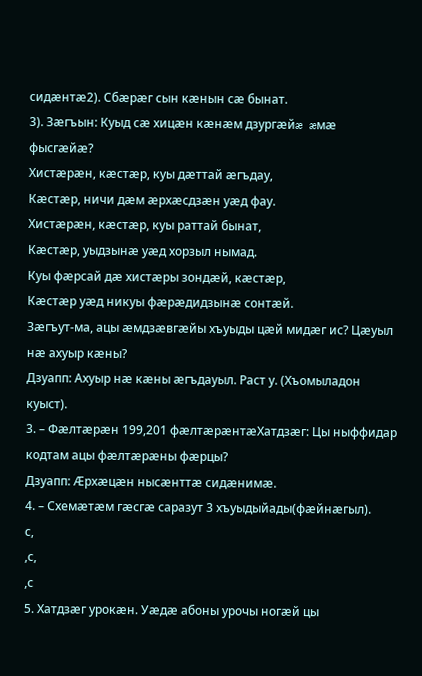сидæнтæ2). Сбæрæг сын кæнын сæ бынат.
3). Зæгъын: Куыд сæ хицæн кæнæм дзургæйæ æмæ фысгæйæ?
Хистæрæн, кæстæр, куы дæттай æгъдау,
Кæстæр, ничи дæм æрхæсдзæн уæд фау.
Хистæрæн, кæстæр, куы раттай бынат,
Кæстæр, уыдзынæ уæд хорзыл нымад.
Куы фæрсай дæ хистæры зондæй, кæстæр,
Кæстæр уæд никуы фæрæдидзынæ сонтæй.
Зæгъут-ма, ацы æмдзæвгæйы хъуыды цæй мидæг ис? Цæуыл нæ ахуыр кæны?
Дзуапп: Ахуыр нæ кæны æгъдауыл. Раст у. (Хъомыладон куыст).
3. – Фæлтæрæн 199,201 фæлтæрæнтæХатдзæг: Цы ныффидар кодтам ацы фæлтæрæны фæрцы?
Дзуапп: Æрхæцæн нысæнттæ сидæнимæ.
4. – Схемæтæм гæсгæ саразут 3 хъуыдыйады(фæйнæгыл).
с,
,с,
,с
5. Хатдзæг урокæн. Уæдæ абоны урочы ногæй цы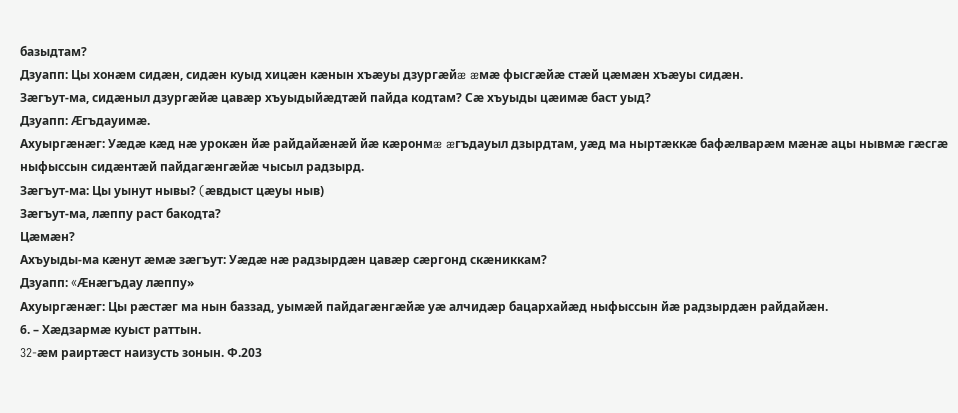базыдтам?
Дзуапп: Цы хонæм сидæн, сидæн куыд хицæн кæнын хъæуы дзургæйæ æмæ фысгæйæ стæй цæмæн хъæуы сидæн.
Зæгъут-ма, сидæныл дзургæйæ цавæр хъуыдыйæдтæй пайда кодтам? Сæ хъуыды цæимæ баст уыд?
Дзуапп: Æгъдауимæ.
Ахуыргæнæг: Уæдæ кæд нæ урокæн йæ райдайæнæй йæ кæронмæ æгъдауыл дзырдтам, уæд ма ныртæккæ бафæлварæм мæнæ ацы нывмæ гæсгæ ныфыссын сидæнтæй пайдагæнгæйæ чысыл радзырд.
Зæгъут-ма: Цы уынут нывы? (æвдыст цæуы ныв)
Зæгъут-ма, лæппу раст бакодта?
Цæмæн?
Ахъуыды-ма кæнут æмæ зæгъут: Уæдæ нæ радзырдæн цавæр сæргонд скæниккам?
Дзуапп: «Æнæгъдау лæппу»
Ахуыргæнæг: Цы рæстæг ма нын баззад, уымæй пайдагæнгæйæ уæ алчидæр бацархайæд ныфыссын йæ радзырдæн райдайæн.
6. – Хæдзармæ куыст раттын.
32-æм раиртæст наизусть зонын. Ф.203